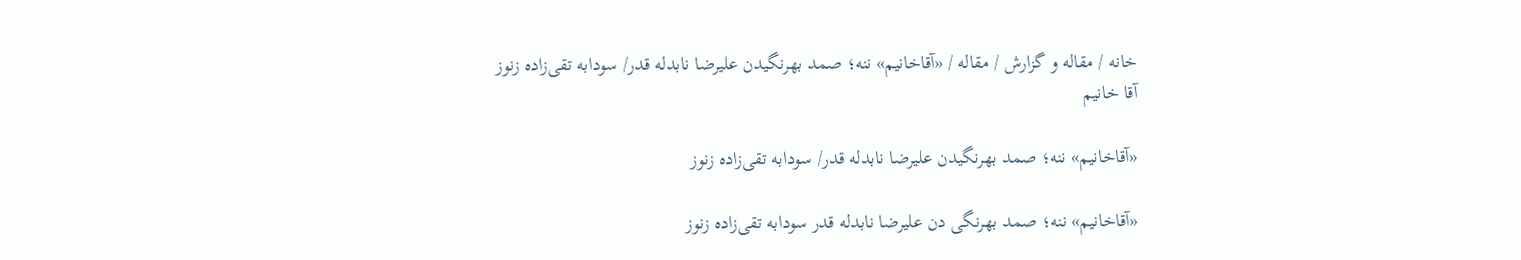خانه / مقاله و گزارش / مقاله / «آقاخانیم» ننه؛ صمد بهرنگیدن علیرضا نابدله قدر/ سودابه تقی‌زاده زنوز
آقا خانیم

«آقاخانیم» ننه؛ صمد بهرنگیدن علیرضا نابدله قدر/ سودابه تقی‌زاده زنوز

«آقاخانیم» ننه؛ صمد بهرنگی دن علیرضا نابدله قدر سودابه تقی‌زاده زنوز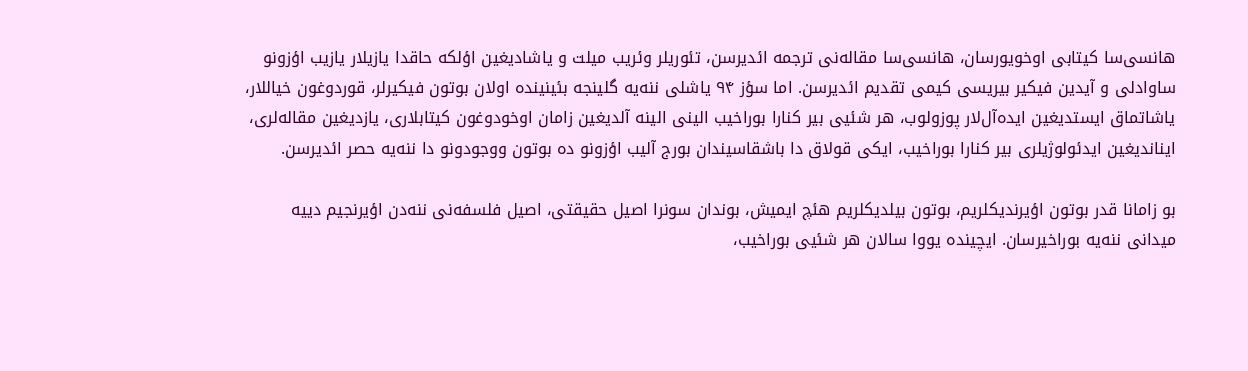هانسی‌سا کیتابی اوخویورسان، هانسی‌سا مقاله‌نی ترجمه ائدیرسن، تئوریلر وئریب میلت و یاشادیغین اؤلکه حاقدا یازیلار یازیب اؤزونو ساوادلی و آیدین فیکیر بیریسی کیمی تقدیم ائدیرسن. اما سؤز ۹۴ یاشلی ننه‌یه گلینجه بئینینده اولان بوتون فیکیرلر، قوردوغون خیاللار، یاشاتماق ایستدیغین ایده‌آل‌لار پوزولوب، هر شئیی بیر کنارا بوراخیب الینی الینه آلدیغین زامان اوخودوغون کیتابلاری، یازدیغین مقاله‌لری، ایناندیغین ایدئولوژیلری بیر کنارا بوراخیب، ایکی قولاق دا باشقاسیندان بورج آلیب اؤزونو ده بوتون ووجودونو دا ننه‌یه حصر ائدیرسن.

بو زامانا قدر بوتون اؤیرندیکلریم، بوتون بیلدیکلریم هئچ ایمیش، بوندان سونرا اصیل حقیقتی، اصیل فلسفه‌نی ننه‌دن اؤیرنجیم دییه میدانی ننه‌یه بوراخیرسان. ایچینده یووا سالان هر شئیی بوراخیب،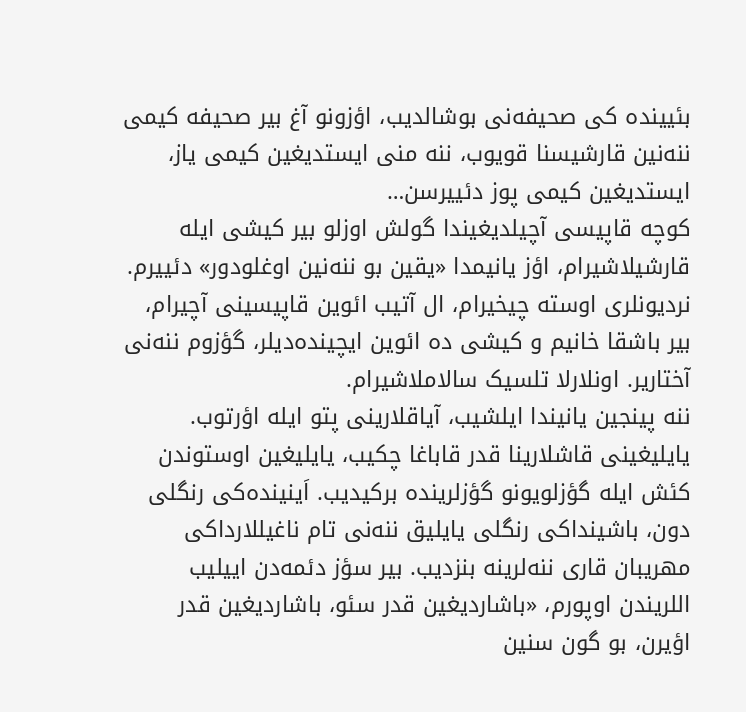بئیینده کی صحیفه‌نی بوشالدیب، اؤزونو آغ بیر صحیفه کیمی ننه‌نین قارشیسنا قویوب، ننه منی ایستدیغین کیمی یاز، ایستدیغین کیمی پوز دئییرسن…
کوچه قاپیسی آچیلدیغیندا گولش اوزلو بیر کیشی ایله قارشیلاشیرام، اؤز یانیمدا «یقین بو ننه‌نین اوغلودور» دئییرم. نردیونلری اوسته چیخیرام، ال آتیب ائوین قاپیسینی آچیرام، بیر باشقا خانیم و کیشی ده ائوین ایچینده‌دیلر، گؤزوم ننه‌نی آختاریر. اونلارلا تلسیک سالاملاشیرام.
ننه پینجین یانیندا ایلشیب، آیاقلارینی پتو ایله اؤرتوب. یایلیغینی قاشلارینا قدر قاباغا چکیب، یایلیغین اوستوندن کئش ایله گؤزلویونو گؤزلرینده برکیدیب. اَینینده‌کی رنگلی دون، باشینداکی رنگلی یایلیق ننه‌نی تام ناغیللارداکی مهریبان قاری ننه‌لرینه بنزدیب. بیر سؤز دئمه‌دن اییلیب اللریندن اوپورم، «باشاردیغین قدر سئو، باشاردیغین قدر اؤیرن، بو گون سنین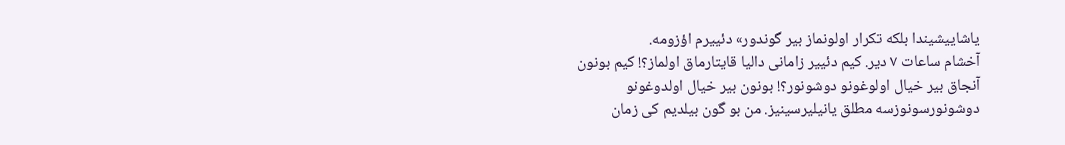یاشاییشیندا بلکه تکرار اولونماز بیر گوندور» دئییرم اؤزومه.
آخشام ساعات ۷ دیر. کیم دئییر زامانی دالیا قایتارماق اولماز؟! کیم بونون آنجاق بیر خیال اولوغونو دوشونور؟! بونون بیر خیال اولدوغونو دوشونورسونوزسه مطلق یانیلیرسینیز. من بو گون بیلدیم کی زمان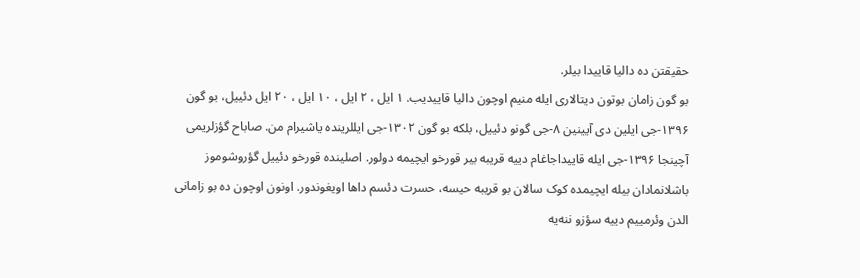حقیقتن ده دالیا قاییدا بیلر.
بو گون زامان بوتون دیتالاری ایله منیم اوچون دالیا قاییدیب. ۱ ایل ، ۲ ایل ، ۱۰ ایل ، ۲۰ ایل دئییل، بو گون ۱۳۹۶-جی ایلین دی آیینین ۸-جی گونو دئییل، بلکه بو گون ۱۳۰۲-جی ایللرینده یاشیرام من. صاباح گؤزلریمی آچینجا ۱۳۹۶-جی ایله قاییداجاغام دییه قریبه بیر قورخو ایچیمه دولور. اصلینده قورخو دئییل گؤروشوموز باشلانمادان بیله ایچیمده کوک سالان بو قریبه حیسه، حسرت دئسم داها اویغوندور. اونون اوچون ده بو زامانی الدن وئرمییم دییه سؤزو ننه‌یه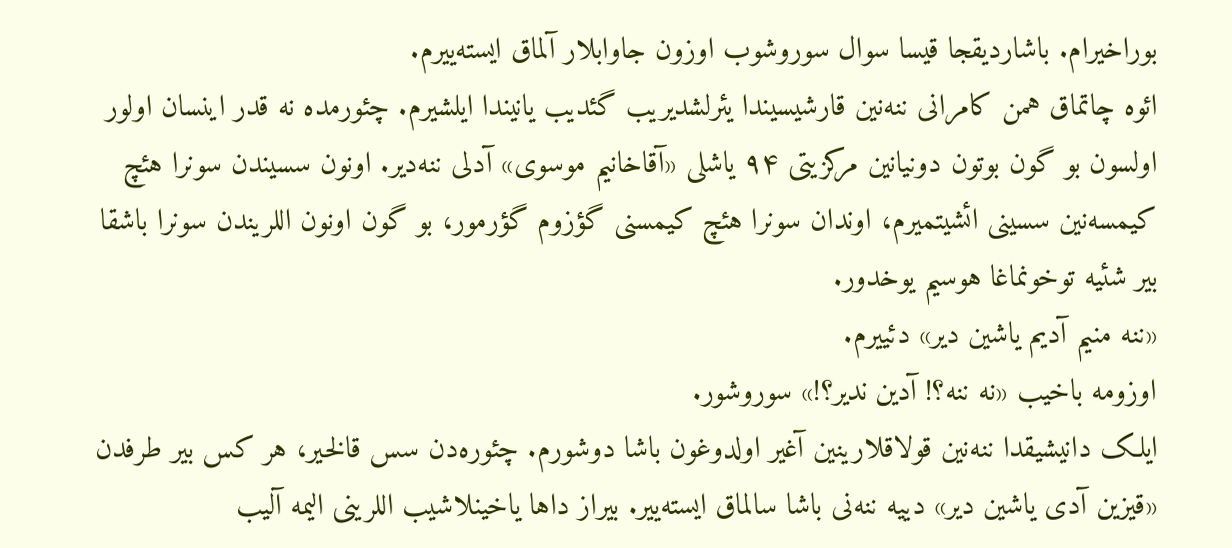بوراخیرام. باشاردیقجا قیسا سوال سوروشوب اوزون جاوابلار آلماق ایسته‌ییرم.
ائوه چاتماق همن کامرانی ننه‌نین قارشیسیندا یئرلشدیریب گئدیب یانیندا ایلشیرم. چئورمده نه قدر اینسان اولور اولسون بو گون بوتون دونیانین مرکزیتی ۹۴ یاشلی «آقا‌خانیم موسوی» آدلی ننه‌دیر. اونون سسیندن سونرا هئچ کیمسه‌نین سسینی ائشیتمیرم، اوندان سونرا هئچ کیمسنی گؤزوم گؤرمور، بو گون اونون اللریندن سونرا باشقا بیر شئیه توخونماغا هوسیم یوخدور.
«ننه منیم آدیم یاشین دیر» دئییرم.
اوزومه باخیب «نه ننه؟! آدین ندیر؟!» سوروشور.
ایلک دانیشیقدا ننه‌نین قولاقلارینین آغیر اولدوغون باشا دوشورم. چئوره‌دن سس قالخیر، هر کس بیر طرفدن «قیزین آدی یاشین دیر» دییه ننه‌نی باشا سالماق ایسته‌ییر. بیراز داها یاخینلاشیب اللرینی الیمه آلیب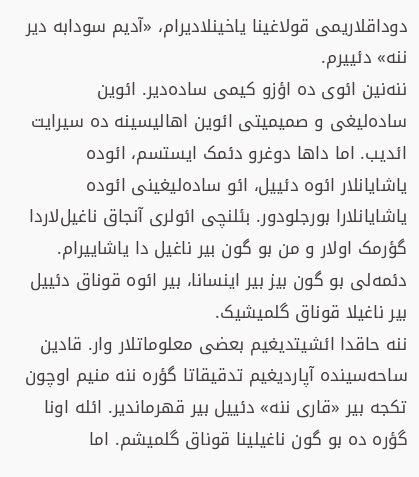دوداقلاریمی قولاغینا یاخینلادیرام، «آدیم سودابه دیر ننه» دئییرم.
ننه‌نین ائوی ده اؤزو کیمی ساده‌دیر. ائوین ساده‌لیغی و صمیمیتی ائوین اهالیسینه ده سیرایت ائدیب. اما داها دوغرو دئمک ایستسم، ائوده یاشایانلار ائوه دئییل، ائو ساده‌لیغینی ائوده یاشایانلارا بورجلودور. بئلنچی ائولری آنجاق ناغیل‌لاردا گؤرمک اولار و من بو گون بیر ناغیل دا یاشاییرام. دئمه‌لی بو گون بیز بیر اینسانا، بیر ائوه قوناق دئییل بیر ناغیلا قوناق گلمیشیک.
ننه حاقدا ائشیتدیغیم بعضی معلوماتلار وار. قادین ساحه‌سینده آپاردیغیم تدقیقاتا گؤره ننه منیم اوچون تکجه بیر «قاری ننه» دئییل بیر قهرماندیر. ائله اونا گؤره ده بو گون ناغیلینا قوناق گلمیشم. اما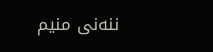ننه‌نی منیم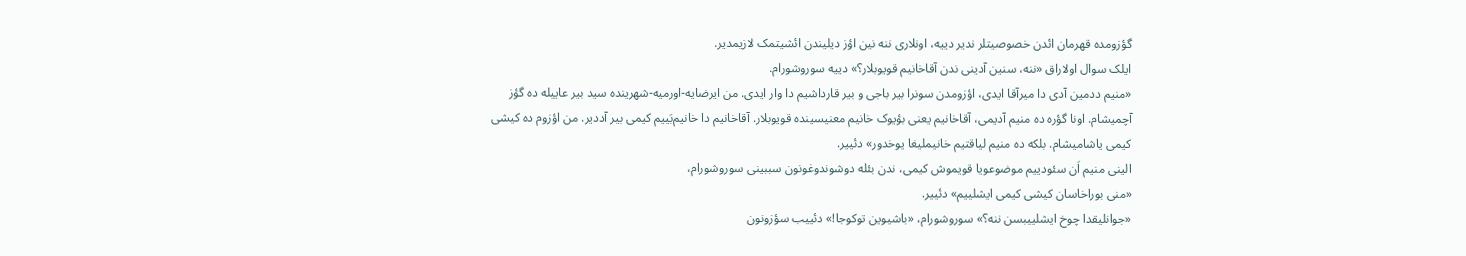گؤزومده قهرمان ائدن خصوصیتلر ندیر دییه، اونلاری ننه نین اؤز دیلیندن ائشیتمک لازیمدیر.
ایلک سوال اولاراق «ننه، سنین آدینی ندن آقاخانیم قویوبلار؟» دییه سوروشورام.
«منیم ددمین آدی دا میرآقا ایدی، اؤزومدن سونرا بیر باجی و بیر قارداشیم دا وار ایدی. من ایرضایه-اورمیه-شهرینده سید بیر عاییله ده گؤز آچمیشام. اونا گؤره ده منیم آدیمی، آقاخانیم یعنی بؤیوک خانیم معنیسینده قویوبلار. آقاخانیم دا خانیم‌بَییم کیمی بیر آددیر. من اؤزوم ده کیشی کیمی یاشامیشام. بلکه ده منیم لیاقتیم خانیملیغا یوخدور» دئییر.
الینی منیم اَن سئودییم موضوعویا قویموش کیمی، ندن بئله دوشوندوغونون سببینی سوروشورام،
«منی بوراخاسان کیشی کیمی ایشلییم» دئییر.
«جوانلیقدا چوخ ایشلییبسن ننه؟» سوروشورام، «باشیوین توکوجا!» دئییب سؤزونون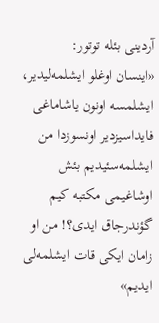آردینی بئله توتور:
«اینسان اوغلو ایشلمه‌لیدیر، ایشلمسه اونون یاشاماغی فایداسیزدیر اونسوزدا من ایشلمه‌سئیدیم بئش اوشاغیمی مکتبه کیم گؤندرجاق ایدی؟! من او زامان ایکی قات ایشلمه‌لی ایدیم»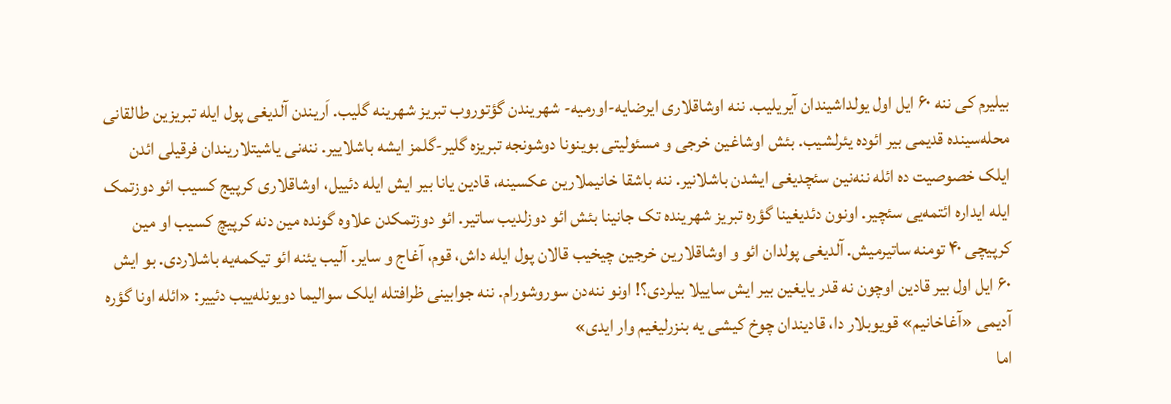بیلیرم کی ننه ۶۰ ایل اول یولداشیندان آیریلیب. ننه اوشاقلاری ایرضایه-اورمیه- شهریندن گؤتوروب تبریز شهرینه گلیب. اَریندن آلدیغی پول ایله تبریزین طالقانی محله‌سینده قدیمی بیر ائوده یئرلشیب. بئش اوشاغین خرجی و مسئولیتی بوینونا دوشونجه تبریزه گلیر-گلمز ایشه باشلاییر. ننه‌نی یاشیتلاریندان فرقیلی ائدن ایلک خصوصیت ده ائله ننه‌نین سئچدیغی ایشدن باشلانیر. ننه باشقا خانیملارین عکسینه، قادین یانا بیر ایش ایله دئییل، اوشاقلاری کرپیج کسیب ائو دوزتمک ایله ایداره ائتمه‌یی سئچیر. اونون دئدیغینا گؤره تبریز شهرینده تک جانینا بئش ائو دوزلدیب ساتیر. ائو دوزتمکدن علاوه گونده مین دنه کرپیچ کسیب او مین کرپیچی ۴۰ تومنه ساتیرمیش. آلدیغی پولدان ائو و اوشاقلارین خرجین چیخیب قالان پول ایله داش، قوم، آغاج و سایر. آلیب یئنه ائو تیکمه‌یه باشلاردی. بو ایش ۶۰ ایل اول بیر قادین اوچون نه قدر یایغین بیر ایش ساییلا بیلردی؟! اونو ننه‌دن سوروشورام. ننه جوابینی ظرافتله ایلک سوالیما دویونله‌ییب دئییر: «ائله اونا گؤره آدیمی «آغاخانیم» قویوبلار دا، قادیندان چوخ کیشی یه بنزرلیغیم وار ایدی»
اما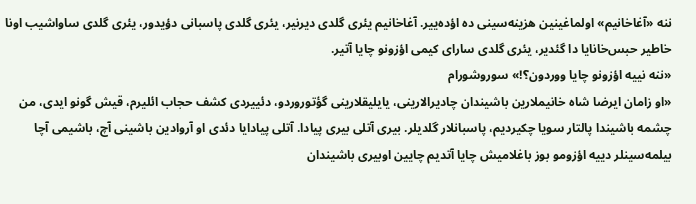ننه «آغاخانیم» اولماغینین هزینه‌سینی ده اؤده‌ییر. آغاخانیم یئری گلدی دیرنیر، یئری گلدی پاسبانی دؤیدور، یئری گلدی ساواشیب اونا خاطیر حبس‌خانایا دا گئدیر، یئری گلدی سارای کیمی اؤزونو چایا آتیر.
«ننه نییه اؤزونو چایا ووردون؟!» سوروشورام
«او زامان ایرضا شاه خانیملارین باشیندان چادیرالارینی، یایلیقلارینی گؤتوروردو، دئییردی کشف حجاب ائلیرم، قیش گونو ایدی، من چشمه باشیندا پالتار سویا چکیردیم، پاسبانلار گلدیلر. بیری آتلی بیری پیادا. آتلی پیادایا دئدی او آروادین باشینی آچ، باشیمی آچا بیلمه‌سینلر دییه اؤزومو بوز باغلامیش چایا آتدیم چایین اوبیری باشیندان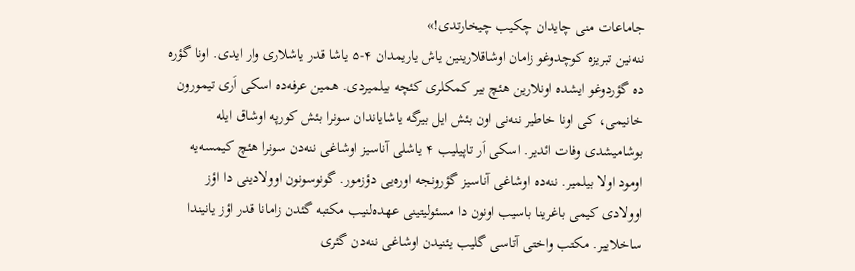جاماعات منی چایدان چکیب چیخارتدی!»
ننه‌نین تبریزه کوچدوغو زامان اوشاقلارینین یاش یاریمدان ۴-۵ یاشا قدر یاشلاری وار ایدی. اونا گؤره ده گؤردوغو ایشده اونلارین هئچ بیر کمکلری کئچه بیلمیردی. همین عرفه‌ده اسکی اَری تیمورون خانیمی، کی اونا خاطیر ننه‌نی اون بئش ایل بیرگه یاشایاندان سونرا بئش کورپه اوشاق ایله بوشامیشدی وفات ائدیر. اسکی اَر تاپیلیب ۴ یاشلی آناسیز اوشاغی ننه‌دن سونرا هئچ کیمسه‌یه اومود اولا بیلمیر. ننه‌ده اوشاغی آناسیز گؤرونجه اوره‌یی دؤزمور. گونوسونون اوولادینی دا اؤز اوولادی کیمی باغرینا باسیب اونون دا مسئولیتینی عهده‌لنیب مکتبه گئدن زامانا قدر اؤز یانیندا ساخلاییر. مکتب واختی آتاسی گلیب یئنیدن اوشاغی ننه‌دن گئری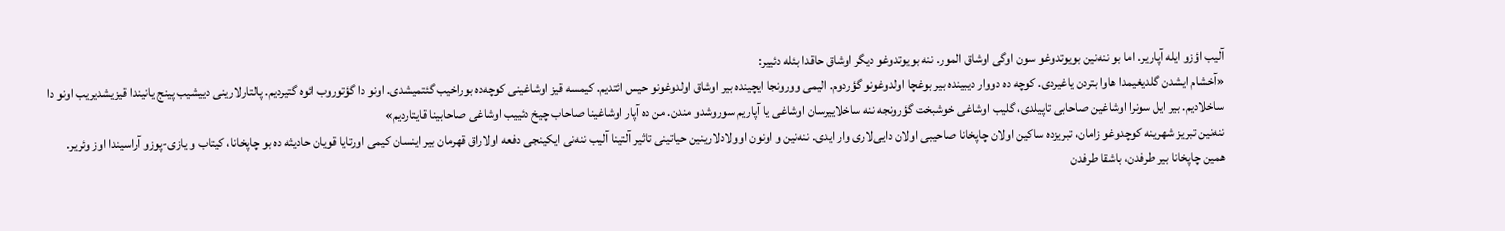آلیب اؤزو ایله آپاریر. اما بو ننه‌نین بویوتدوغو سون اوگی اوشاق المور. ننه بویوتدوغو دیگر اوشاق حاقدا بئله دئییر:
«آخشام ایشدن گلدیغیمدا هاوا بتردن یاغیردی. کوچه ده دووار دیبینده بیر بوغچا اولدوغونو گؤردوم. الیمی وورونجا ایچینده بیر اوشاق اولدوغونو حیس ائتدیم. کیمسه قیز اوشاغینی کوچه‌ده بوراخیب گئتمیشدی. اونو دا گؤتوروب ائوه گتیردیم. پالتارلارینی دییشیب پینج یانیندا قیزیشدیریب اونو دا ساخلادیم. بیر ایل سونرا اوشاغین صاحابی تاپیلدی، گلیب اوشاغی خوشبخت گؤرونجه ننه ساخلاییرسان اوشاغی یا آپاریم سوروشدو مندن. من ده آپار اوشاغینا صاحاب چیخ دئییب اوشاغی صاحابینا قایتاردیم»
ننه‌نین تبریز شهرینه کوچدوغو زامان، تبریزده ساکین اولان چاپخانا صاحیبی اولان دایی‌لاری وار ایدی. ننه‌نین و اونون اوولادلارینین حیاتینی تاثیر آلتینا آلیب ننه‌نی ایکینجی دفعه اولاراق قهرمان بیر اینسان کیمی اورتایا قویان حادیثه ده بو چاپخانا، کیتاب و یازی-پوزو آراسیندا اوز وئریر.
همین چاپخانا بیر طرفدن، باشقا طرفدن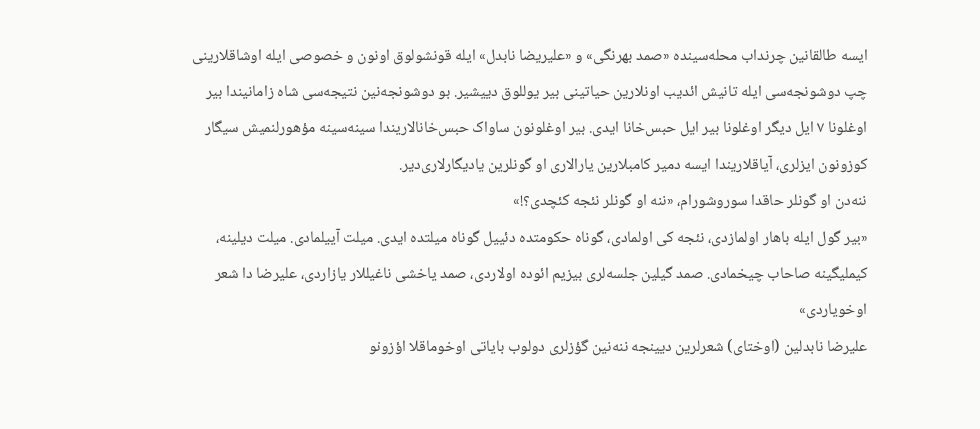ایسه طالقانین چرنداب محله‌سینده «صمد بهرنگی» و «علیریضا نابدل» ایله قونشولوق اونون و خصوصی ایله اوشاقلارینی چپ دوشونجه‌سی ایله تانیش ائدیب اونلارین حیاتینی بیر یوللوق دییشیر. بو دوشونجه‌نین نتیجه‌سی شاه زامانیندا بیر اوغلونا ۷ ایل دیگر اوغلونا بیر ایل حبس‌خانا ایدی. بیر اوغلونون ساواک حبس‌خانالاریندا سینه‌سینه مؤهورلنمیش سیگار کوزونون ایزلری، آیاقلاریندا ایسه دمیر کامبلارین یارالاری او گونلرین یادیگارلاری‌دیر.
ننه‌دن او گونلر حاقدا سوروشورام، «ننه او گونلر نئجه کئچدی؟!»
«بیر گول ایله باهار اولمازدی، نئجه کی اولمادی، گوناه حکومتده دئییل گوناه میلتده ایدی. میلت آییلمادی. میلت دیلینه، کیملیگینه صاحاب چیخمادی. صمد گیلین جلسه‌لری بیزیم ائوده اولاردی، صمد یاخشی ناغیللار یازاردی، علیرضا دا شعر اوخویاردی»
علیرضا نابدلین (اوختای) شعرلرین دیینجه ننه‌نین گؤزلری دولوب بایاتی اوخوماقلا اؤزونو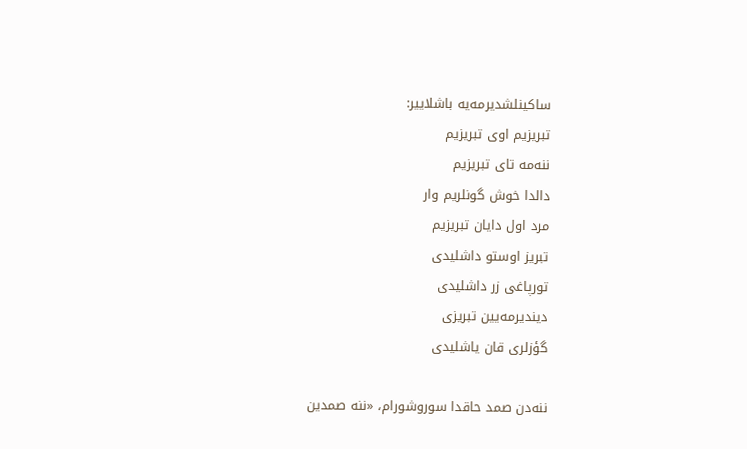ساکینلشدیرمه‌یه باشلاییر:
تبریزیم اوی تبریزیم
ننه‌مه تای تبریزیم
دالدا خوش گونلریم وار
مرد اول دایان تبریزیم
تبریز اوستو داشلیدی
تورپاغی زر داشلیدی
دیندیرمه‌یین تبریزی
گؤزلری قان یاشلیدی

ننه‌دن صمد حاقدا سوروشورام، «ننه صمدین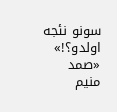سونو نئجه اولدو؟!»
«صمد منیم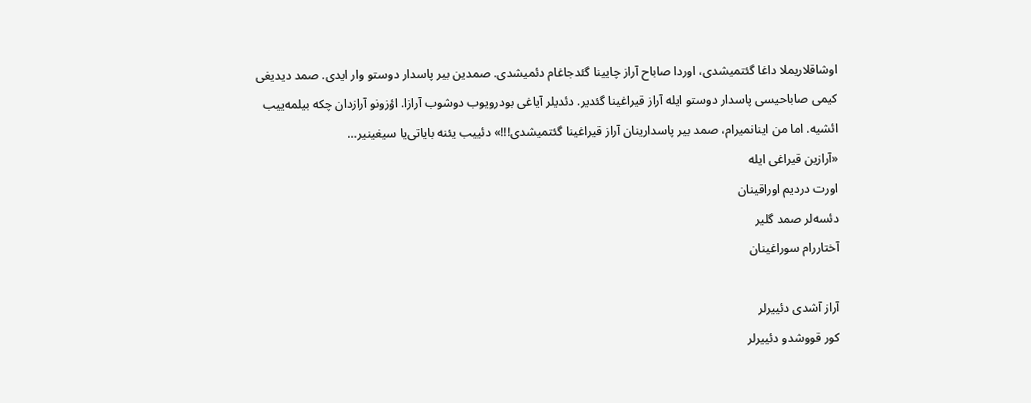اوشاقلاریملا داغا گئتمیشدی، اوردا صاباح آراز چایینا گئدجاغام دئمیشدی. صمدین بیر پاسدار دوستو وار ایدی. صمد دیدیغی کیمی صاباحیسی پاسدار دوستو ایله آراز قیراغینا گئدیر. دئدیلر آیاغی بودرویوب دوشوب آرازا. اؤزونو آرازدان چکه بیلمه‌ییب ائشیه. اما من اینانمیرام، صمد بیر پاسدارینان آراز قیراغینا گئتمیشدی!!!» دئییب یئنه بایاتی‌یا سیغینیر…
«آرازین قیراغی ایله
اورت دردیم اوراقینان
دئسه‌لر صمد گلیر
آختاررام سوراغینان

آراز آشدی دئییرلر
کور قووشدو دئییرلر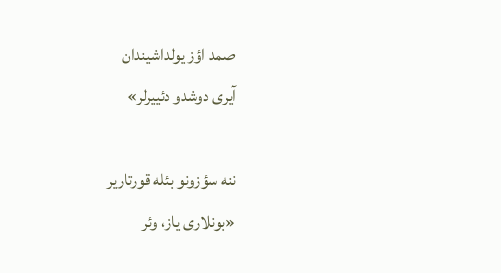صمد اؤز یولداشیندان
آیری دوشدو دئییرلر»

ننه سؤزونو بئله قورتاریر
«بونلاری یاز، وئر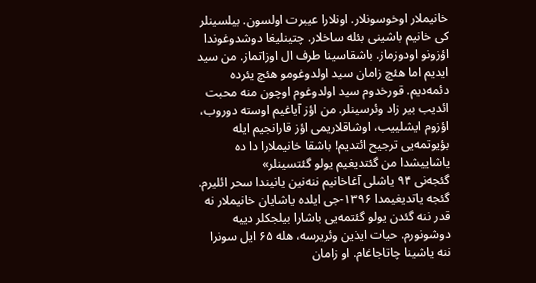خانیملار اوخوسونلار. اونلارا عیبرت اولسون. بیلسینلر کی خانیم باشینی بئله ساخلار. چتینلیغا دوشدوغوندا اؤزونو اودوزماز. باشقاسینا طرف ال اوزاتماز. من سید ایدیم اما هئچ زامان سید اولدوغومو هئچ یئرده دئمه‌دیم. قورخدوم سید اولدوغوم اوچون منه محبت ائدیب بیر زاد وئرسینلر. من اؤز آیاغیم اوسته دوروب، اؤزوم ایشلییب، اوشاقلاریمی اؤز قارانجیم ایله بؤیوتمه‌یی ترجیح ائتدیم! باشقا خانیملارا دا ده یاشاییشدا من گئتدیغیم یولو گئتسینلر»
گئجه‌نی ۹۴ یاشلی آغاخانیم ننه‌نین یانیندا سحر ائلیرم. گئجه یاتدیغیمدا ۱۳۹۶-جی ایلده یاشایان خانیملار نه قدر ننه گئدن یولو گئتمه‌یی باشارا بیلجکلر دییه دوشونورم. حیات ایذین وئریرسه، هله ۶۵ ایل سونرا ننه یاشینا چاتاجاغام. او زامان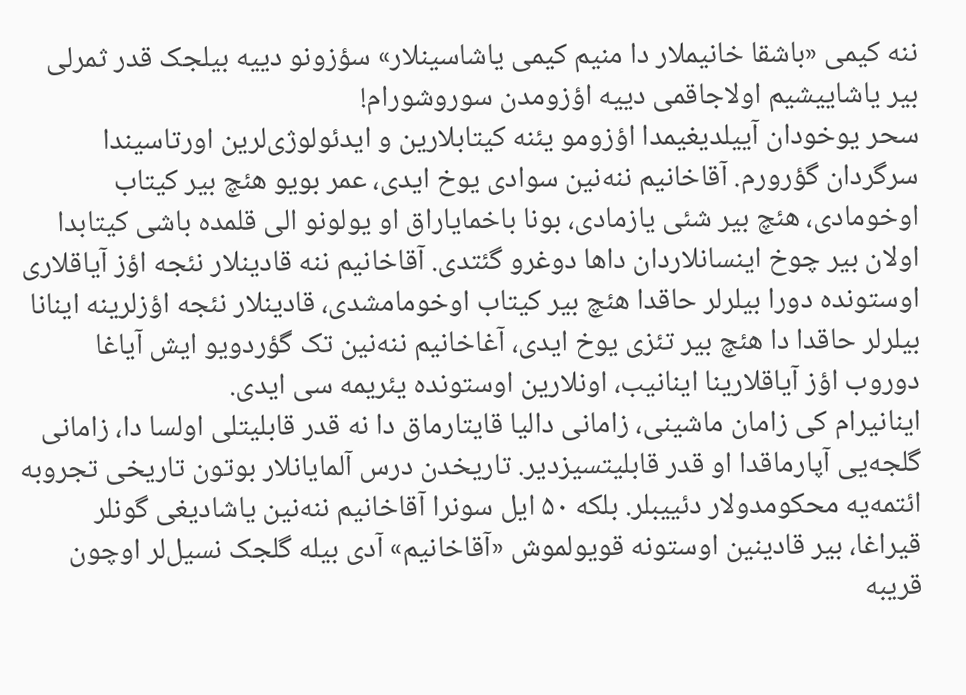ننه کیمی «باشقا خانیملار دا منیم کیمی یاشاسینلار» سؤزونو دییه بیلجک قدر ثمرلی بیر یاشاییشیم اولاجاقمی دییه اؤزومدن سوروشورام!
سحر یوخودان آییلدیغیمدا اؤزومو یئنه کیتابلارین و ایدئولوژی‌لرین اورتاسیندا سرگردان گؤرورم. آقاخانیم ننه‌نین سوادی یوخ ایدی، عمر بویو هئچ بیر کیتاب اوخومادی، هئچ بیر شئی یازمادی، بونا باخمایاراق او یولونو الی قلمده باشی کیتابدا اولان بیر چوخ اینسانلاردان داها دوغرو گئتدی. آقاخانیم ننه قادینلار نئجه اؤز آیاقلاری اوستونده دورا بیلرلر حاقدا هئچ بیر کیتاب اوخومامشدی، قادینلار نئجه اؤزلرینه اینانا بیلرلر حاقدا دا هئچ بیر تئزی یوخ ایدی، آغاخانیم ننه‌نین تک گؤردویو ایش آیاغا دوروب اؤز آیاقلارینا اینانیب، اونلارین اوستونده یئریمه سی ایدی.
اینانیرام کی زامان ماشینی، زامانی دالیا قایتارماق دا نه قدر قابلیتلی اولسا دا، زامانی گلجه‌یی آپارماقدا او قدر قابلیتسیزدیر. تاریخدن درس آلمایانلار بوتون تاریخی تجروبه ائتمه‌یه محکومدولار دئییبلر. بلکه ۵۰ ایل سونرا آقاخانیم ننه‌نین یاشادیغی گونلر قیراغا، بیر قادینین اوستونه قویولموش «آقاخانیم» آدی بیله گلجک نسیل‌لر اوچون قریبه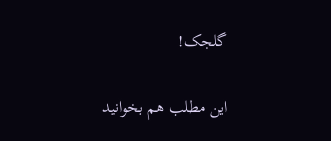گلجک!

این مطلب هم بخوانید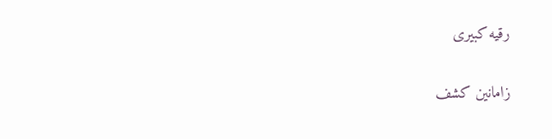رقیه کبیری

زامانین کشف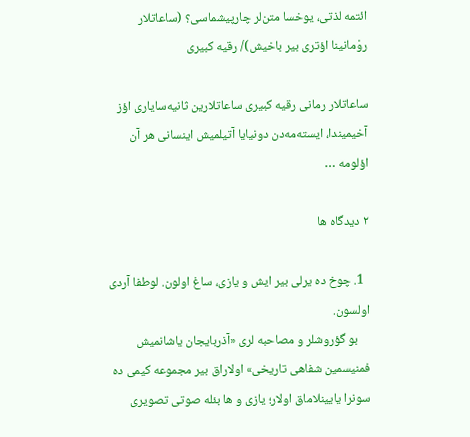ائتمه لذتی، یوخسا متن‌لر چارپیشماسی؟ (ساعاتلار روْمانینا اؤتری بیر باخیش)/ رقیه کبیری

ساعاتلار رمانی رقیه کبیری ساعاتلارین ثانیه‌سایاری اؤز آخیمیندا، ایسته‌مه‌دن دونیایا آتیلمیش اینسانی هر آن اؤلومه …

۲ دیدگاه ها

  1. چوخ ده یرلی بیر ایش و یازی، ساغ اولون. لوطفا آردی اولسون.
    بو گؤروشلر و مصاحبه لری «آذربایجان یاشانمیش فمنیسمین شفاهی تاریخی» اولاراق بیر مجموعه کیمی ده سونرا یایینلاماق اولار؛ یازی و ها بئله صوتی تصویری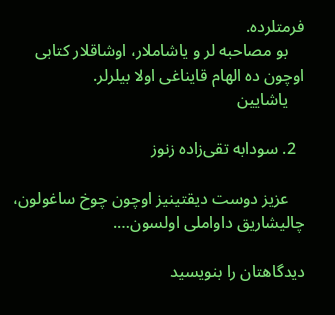فرمتلرده.
    بو مصاحبه لر و یاشاملار، اوشاقلار کتابی اوچون ده الهام قایناغی اولا بیلرلر.
    یاشایین

  2. سودابه تقی‌زاده زنوز

    عزیز دوست دیقتینیز اوچون چوخ ساغولون، چالیشاریق داواملی اولسون….

دیدگاهتان را بنویسید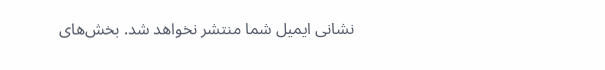نشانی ایمیل شما منتشر نخواهد شد. بخش‌های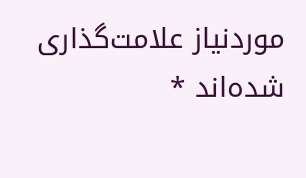موردنیاز علامت‌گذاری شده‌اند *